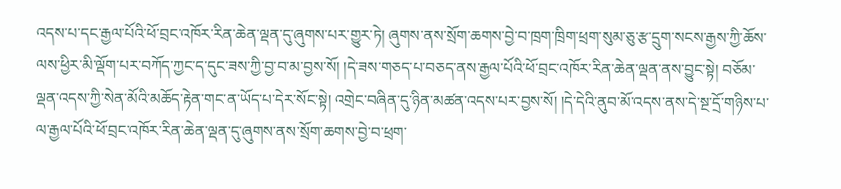འདས་པ་དང་རྒྱལ་པོའི་ཕོ་བྲང་འཁོར་རིན་ཆེན་ལྡན་དུ་ཞུགས་པར་གྱུར་ཏེ། ཞུགས་ནས་སྲོག་ཆགས་བྱེ་བ་ཁྲག་ཁྲིག་ཕྲག་སུམ་ཅུ་རྩ་དྲུག་སངས་རྒྱས་ཀྱི་ཆོས་ལས་ཕྱིར་མི་ལྡོག་པར་བཀོད་ཀྱང་ད་དུང་ཟས་ཀྱི་བྱ་བ་མ་བྱས་སོ། །དེ་ཟས་གཅད་པ་བཅད་ནས་རྒྱལ་པོའི་ཕོ་བྲང་འཁོར་རིན་ཆེན་ལྡན་ནས་བྱུང་སྟེ། བཅོམ་ལྡན་འདས་ཀྱི་སེན་མོའི་མཆོད་རྟེན་གང་ན་ཡོད་པ་དེར་སོང་སྟེ། འགྲེང་བཞིན་དུ་ཉིན་མཚན་འདས་པར་བྱས་སོ། །དེ་དེའི་ནུབ་མོ་འདས་ནས་དེ་སྔ་དྲོ་གཉིས་པ་ལ་རྒྱལ་པོའི་ཕོ་བྲང་འཁོར་རིན་ཆེན་ལྡན་དུ་ཞུགས་ནས་སྲོག་ཆགས་བྱེ་བ་ཕྲག་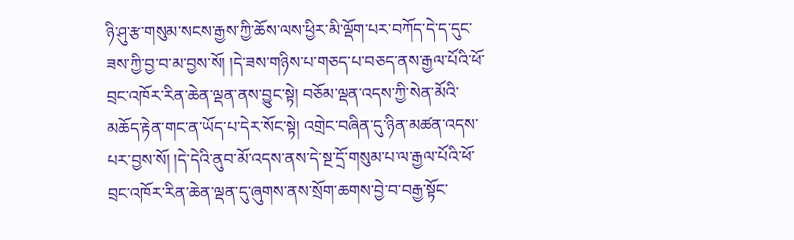ཉི་ཤུ་རྩ་གསུམ་སངས་རྒྱས་ཀྱི་ཆོས་ལས་ཕྱིར་མི་ལྡོག་པར་བཀོད་དེ་ད་དུང་ཟས་ཀྱི་བྱ་བ་མ་བྱས་སོ། །དེ་ཟས་གཉིས་པ་གཅད་པ་བཅད་ནས་རྒྱལ་པོའི་ཕོ་བྲང་འཁོར་རིན་ཆེན་ལྡན་ནས་བྱུང་སྟེ། བཅོམ་ལྡན་འདས་ཀྱི་སེན་མོའི་མཆོད་རྟེན་གང་ན་ཡོད་པ་དེར་སོང་སྟེ། འགྲེང་བཞིན་དུ་ཉིན་མཚན་འདས་པར་བྱས་སོ། །དེ་དེའི་ནུབ་མོ་འདས་ནས་དེ་སྔ་དྲོ་གསུམ་པ་ལ་རྒྱལ་པོའི་ཕོ་བྲང་འཁོར་རིན་ཆེན་ལྡན་དུ་ཞུགས་ནས་སྲོག་ཆགས་བྱེ་བ་བརྒྱ་སྟོང་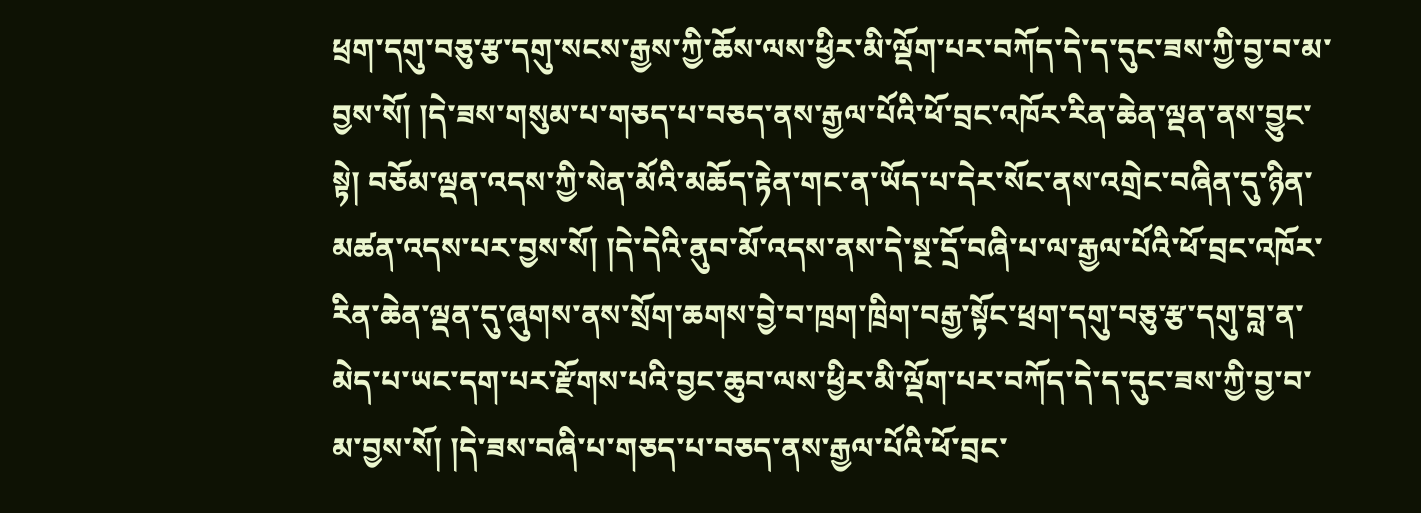ཕྲག་དགུ་བཅུ་རྩ་དགུ་སངས་རྒྱས་ཀྱི་ཆོས་ལས་ཕྱིར་མི་ལྡོག་པར་བཀོད་དེ་ད་དུང་ཟས་ཀྱི་བྱ་བ་མ་བྱས་སོ། །དེ་ཟས་གསུམ་པ་གཅད་པ་བཅད་ནས་རྒྱལ་པོའི་ཕོ་བྲང་འཁོར་རིན་ཆེན་ལྡན་ནས་བྱུང་སྟེ། བཅོམ་ལྡན་འདས་ཀྱི་སེན་མོའི་མཆོད་རྟེན་གང་ན་ཡོད་པ་དེར་སོང་ནས་འགྲེང་བཞིན་དུ་ཉིན་མཚན་འདས་པར་བྱས་སོ། །དེ་དེའི་ནུབ་མོ་འདས་ནས་དེ་སྔ་དྲོ་བཞི་པ་ལ་རྒྱལ་པོའི་ཕོ་བྲང་འཁོར་རིན་ཆེན་ལྡན་དུ་ཞུགས་ནས་སྲོག་ཆགས་བྱེ་བ་ཁྲག་ཁྲིག་བརྒྱ་སྟོང་ཕྲག་དགུ་བཅུ་རྩ་དགུ་བླ་ན་མེད་པ་ཡང་དག་པར་རྫོགས་པའི་བྱང་ཆུབ་ལས་ཕྱིར་མི་ལྡོག་པར་བཀོད་དེ་ད་དུང་ཟས་ཀྱི་བྱ་བ་མ་བྱས་སོ། །དེ་ཟས་བཞི་པ་གཅད་པ་བཅད་ནས་རྒྱལ་པོའི་ཕོ་བྲང་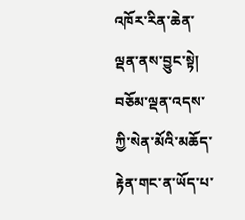འཁོར་རིན་ཆེན་ལྡན་ནས་བྱུང་སྟེ། བཅོམ་ལྡན་འདས་ཀྱི་སེན་མོའི་མཆོད་རྟེན་གང་ན་ཡོད་པ་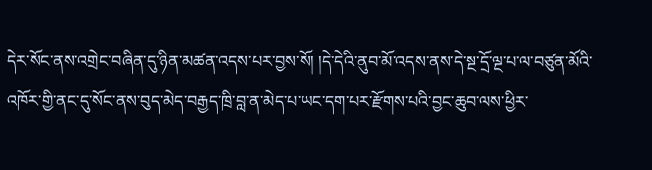དེར་སོང་ནས་འགྲེང་བཞིན་དུ་ཉིན་མཚན་འདས་པར་བྱས་སོ། །དེ་དེའི་ནུབ་མོ་འདས་ནས་དེ་སྔ་དྲོ་ལྔ་པ་ལ་བཙུན་མོའི་འཁོར་གྱི་ནང་དུ་སོང་ནས་བུད་མེད་བརྒྱད་ཁྲི་བླ་ན་མེད་པ་ཡང་དག་པར་རྫོགས་པའི་བྱང་ཆུབ་ལས་ཕྱིར་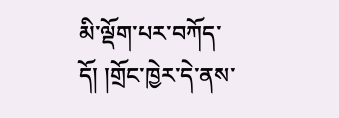མི་ལྡོག་པར་བཀོད་དོ། །གྲོང་ཁྱེར་དེ་ནས་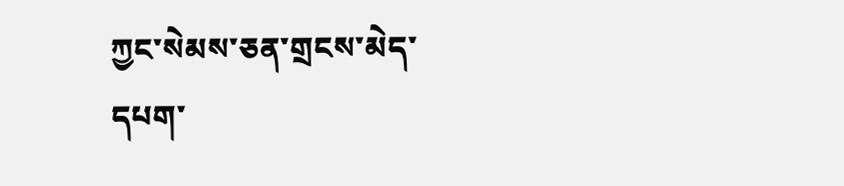ཀྱང་སེམས་ཅན་གྲངས་མེད་དཔག་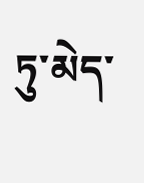ཏུ་མེད་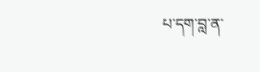པ་དག་བླ་ན་